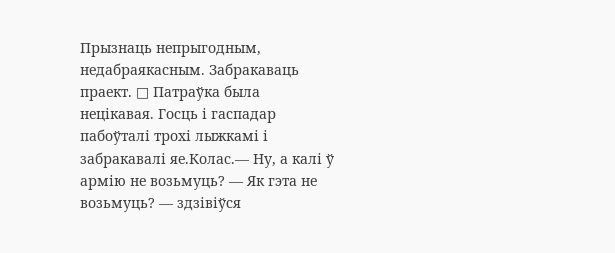Прызнаць непрыгодным, недабраякасным. Забракаваць праект. □ Патраўка была нецікавая. Госць і гаспадар пабоўталі трохі лыжкамі і забракавалі яе.Колас.— Ну, а калі ў армію не возьмуць? — Як гэта не возьмуць? — здзівіўся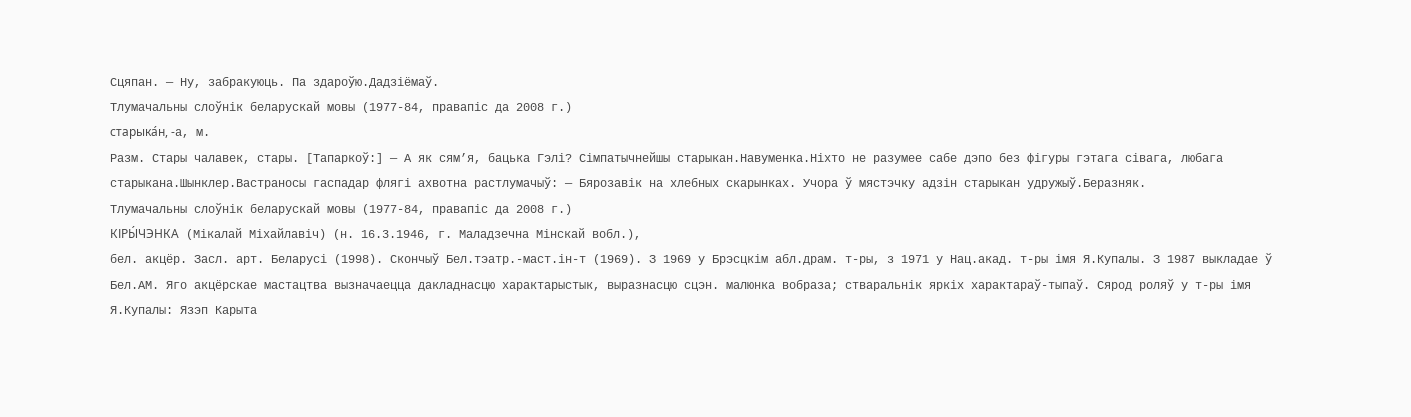Сцяпан. — Ну, забракуюць. Па здароўю.Дадзіёмаў.
Тлумачальны слоўнік беларускай мовы (1977-84, правапіс да 2008 г.)
старыка́н, ‑а, м.
Разм. Стары чалавек, стары. [Тапаркоў:] — А як сям’я, бацька Гэлі? Сімпатычнейшы старыкан.Навуменка.Ніхто не разумее сабе дэпо без фігуры гэтага сівага, любага старыкана.Шынклер.Вастраносы гаспадар флягі ахвотна растлумачыў: — Бярозавік на хлебных скарынках. Учора ў мястэчку адзін старыкан удружыў.Беразняк.
Тлумачальны слоўнік беларускай мовы (1977-84, правапіс да 2008 г.)
КІРЫ́ЧЭНКА (Мікалай Міхайлавіч) (н. 16.3.1946, г. Маладзечна Мінскай вобл.),
бел. акцёр. Засл. арт. Беларусі (1998). Скончыў Бел.тэатр.-маст.ін-т (1969). З 1969 у Брэсцкім абл.драм. т-ры, з 1971 у Нац.акад. т-ры імя Я.Купалы. З 1987 выкладае ў Бел.АМ. Яго акцёрскае мастацтва вызначаецца дакладнасцю характарыстык, выразнасцю сцэн. малюнка вобраза; стваральнік яркіх характараў-тыпаў. Сярод роляў у т-ры імя Я.Купалы: Язэп Карыта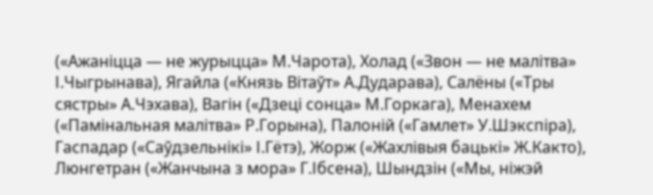(«Ажаніцца — не журыцца» М.Чарота), Холад («Звон — не малітва» І.Чыгрынава), Ягайла («Князь Вітаўт» А.Дударава), Салёны («Тры сястры» А.Чэхава), Вагін («Дзеці сонца» М.Горкага), Менахем («Памінальная малітва» Р.Горына), Палоній («Гамлет» У.Шэкспіра), Гаспадар («Саўдзельнікі» І.Гётэ), Жорж («Жахлівыя бацькі» Ж.Както), Люнгетран («Жанчына з мора» Г.Ібсена), Шындзін («Мы, ніжэй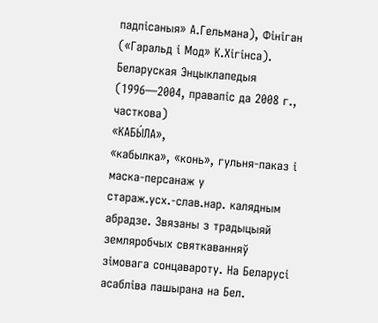падпісаныя» А.Гельмана), Фініган («Гаральд і Мод» К.Хігінса).
Беларуская Энцыклапедыя (1996—2004, правапіс да 2008 г., часткова)
«КАБЫ́ЛА»,
«кабылка», «конь», гульня-паказ і маска-персанаж у стараж.усх.-слав.нар. калядным абрадзе. Звязаны з традыцыяй земляробчых святкаванняў зімовага сонцавароту. На Беларусі асабліва пашырана на Бел.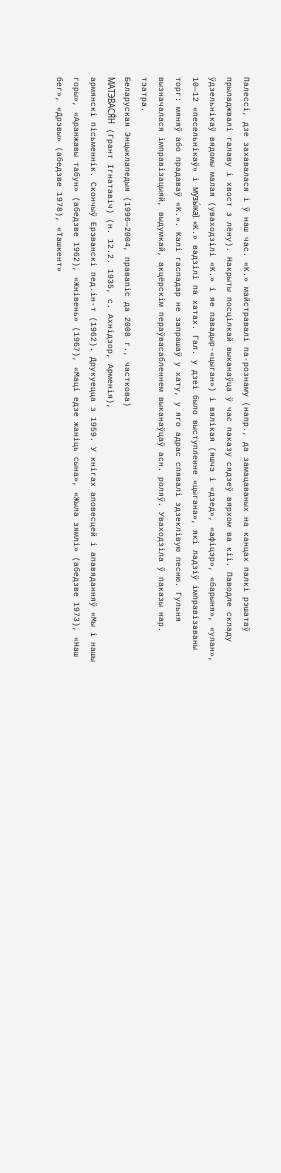Палессі, дзе захавалася і ў наш час. «К.» майстравалі па-рознаму (напр., да замацаваных на канцах палкі рэшатаў прыладжвалі галаву і хвост з лёну). Накрыты посцілкай выканаўца ў час паказу сядзеў вярхом ва кіі. Паводле складу ўдзельнікаў вядомы малая (уваходзілі «К.» і яе павадыр-«цыган») і вялікая (яшчэ і «дзед», «афіцэр», «барыня», «улан», 10—12 «песельнікаў» і музы́ка). «К.» вадзілі па хатах. Гал. у дзеі было выступленне «цыгана», які ладзіў імправізаваны торг: мяняў або прадаваў «К.». Калі гаспадар не запрашаў у хату, у яго адрас спявалі здзеклівую песню. Гульня вызначалася імправізацыяй, выдумкай, акцёрскім пераўвасабленнем выканаўцаў асн. роляў. Уваходзіла ў паказы нар. тэатра.
Беларуская Энцыклапедыя (1996—2004, правапіс да 2008 г., часткова)
МАТЭВАСЯ́Н (Грант Ігнатавіч) (н. 12.2. 1935, с. Ахнідзор, Арменія),
армянскі пісьменнік. Скончыў Ерэванскі пед.ін-т (1962). Друкуецца з 1959. У кнігах аповесцей і апавяданняў «Мы і нашы горы», «Аранжавы табун» (абедзве 1962), «Жнівень» (1967), «Маці едзе жаніць сына», «Жыла зямлі» (абедзве 1973), «Наш бег», «Дрэвы» (абедзве 1978), «Ташкент»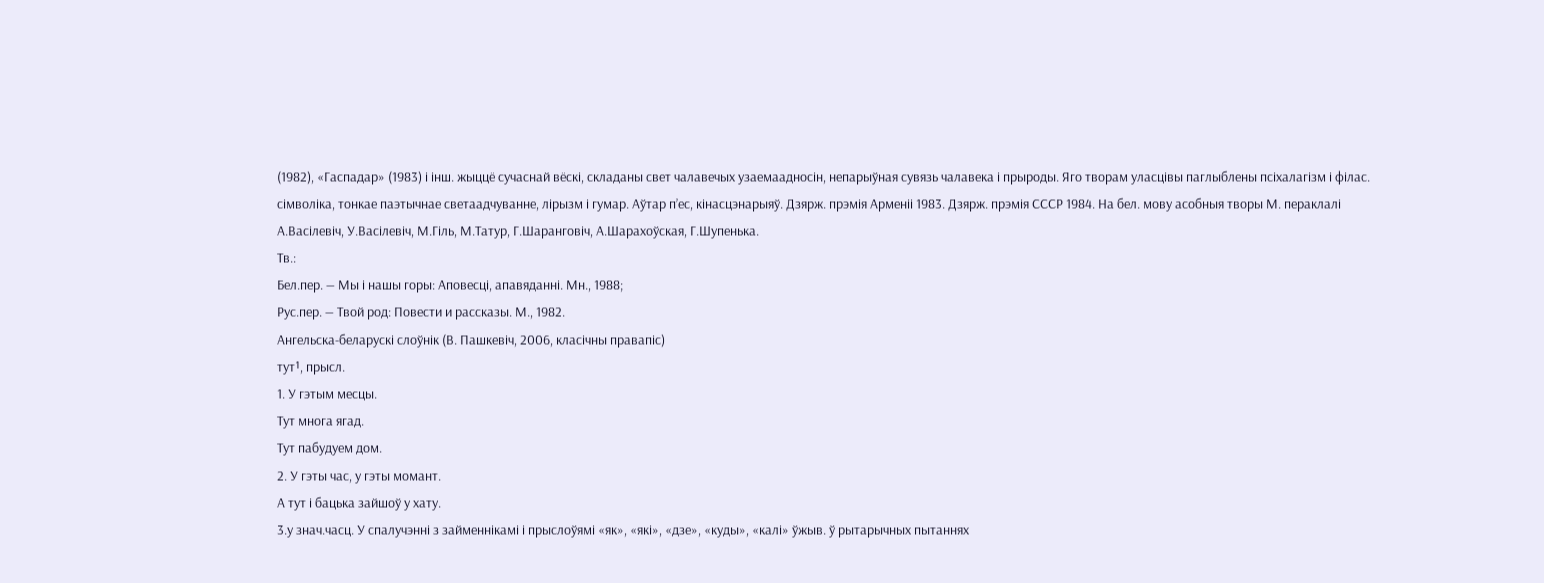(1982), «Гаспадар» (1983) і інш. жыццё сучаснай вёскі, складаны свет чалавечых узаемаадносін, непарыўная сувязь чалавека і прыроды. Яго творам уласцівы паглыблены псіхалагізм і філас. сімволіка, тонкае паэтычнае светаадчуванне, лірызм і гумар. Аўтар п’ес, кінасцэнарыяў. Дзярж. прэмія Арменіі 1983. Дзярж. прэмія СССР 1984. На бел. мову асобныя творы М. пераклалі А.Васілевіч, У.Васілевіч, М.Гіль, М.Татур, Г.Шаранговіч, А.Шарахоўская, Г.Шупенька.
Тв.:
Бел.пер. — Мы і нашы горы: Аповесці, апавяданні. Мн., 1988;
Рус.пер. — Твой род: Повести и рассказы. М., 1982.
Ангельска-беларускі слоўнік (В. Пашкевіч, 2006, класічны правапіс)
тут¹, прысл.
1. У гэтым месцы.
Тут многа ягад.
Тут пабудуем дом.
2. У гэты час, у гэты момант.
А тут і бацька зайшоў у хату.
3.у знач.часц. У спалучэнні з займеннікамі і прыслоўямі «як», «які», «дзе», «куды», «калі» ўжыв. ў рытарычных пытаннях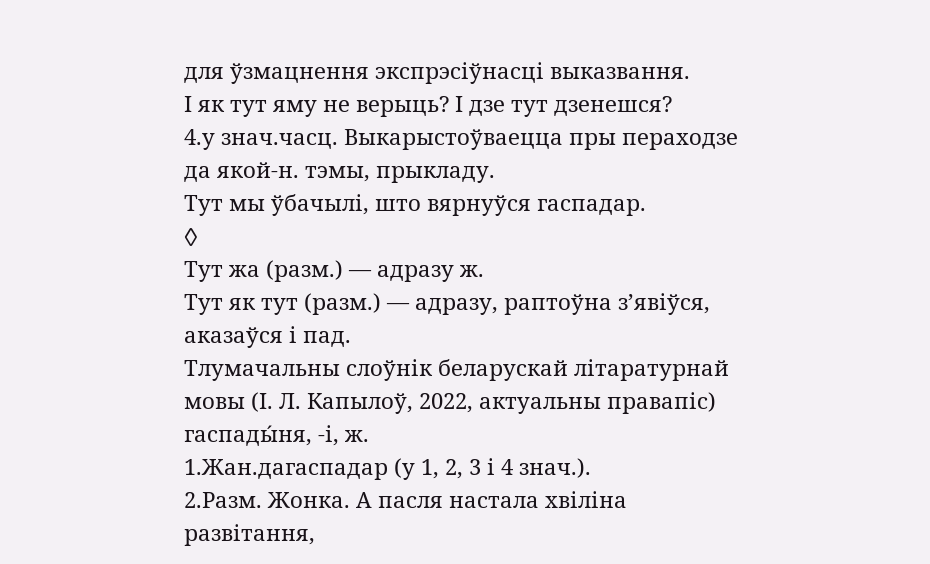для ўзмацнення экспрэсіўнасці выказвання.
І як тут яму не верыць? І дзе тут дзенешся?
4.у знач.часц. Выкарыстоўваецца пры пераходзе да якой-н. тэмы, прыкладу.
Тут мы ўбачылі, што вярнуўся гаспадар.
◊
Тут жа (разм.) — адразу ж.
Тут як тут (разм.) — адразу, раптоўна з’явіўся, аказаўся і пад.
Тлумачальны слоўнік беларускай літаратурнай мовы (І. Л. Капылоў, 2022, актуальны правапіс)
гаспады́ня, ‑і, ж.
1.Жан.дагаспадар (у 1, 2, 3 і 4 знач.).
2.Разм. Жонка. А пасля настала хвіліна развітання,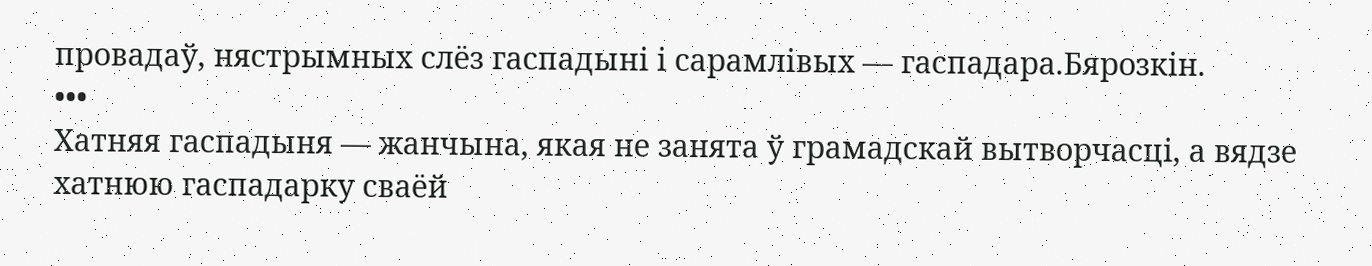провадаў, нястрымных слёз гаспадыні і сарамлівых — гаспадара.Бярозкін.
•••
Хатняя гаспадыня — жанчына, якая не занята ў грамадскай вытворчасці, а вядзе хатнюю гаспадарку сваёй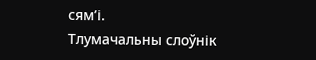сям’і.
Тлумачальны слоўнік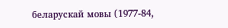беларускай мовы (1977-84,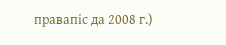правапіс да 2008 г.)